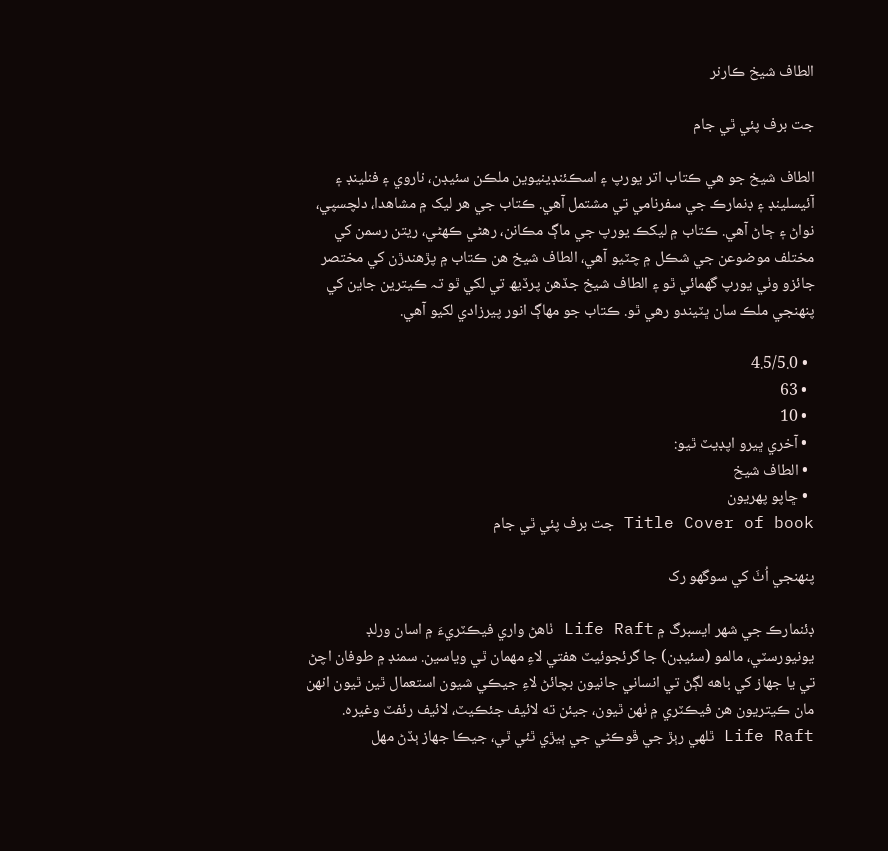الطاف شيخ ڪارنر

جت برف پئي ٿي جام

الطاف شيخ جو ھي ڪتاب اتر يورپ ۽ اسڪئنڊينيوين ملڪن سئيڊن، ناروي ۽ فنلينڊ ۽ آئيسلينڊ ۽ ڊنمارڪ جي سفرنامي تي مشتمل آھي. ڪتاب جي ھر ليک ۾ مشاھدا، دلچسپي، نواڻ ۽ ڄاڻ آھي. ڪتاب ۾ ليکڪ يورپ جي ماڳ مڪانن، رهڻي ڪھڻي، ريتن رسمن کي مختلف موضوعن جي شڪل ۾ چٽيو آهي، الطاف شيخ هن ڪتاب ۾ پڙهندڙن کي مختصر جائزو وٺي يورپ گهمائي ٿو ۽ الطاف شيخ جڏهن پرڏيھ تي لکي ٿو تہ ڪيترين جاين کي پنھنجي ملڪ سان ڀٽيندو رھي ٿو. ڪتاب جو مھاڳ انور پيرزادي لکيو آهي.

  • 4.5/5.0
  • 63
  • 10
  • آخري ڀيرو اپڊيٽ ٿيو:
  • الطاف شيخ
  • ڇاپو پھريون
Title Cover of book جت برف پئي ٿي جام

پنهنجي اُٺَ کي سوگهو رک

ڊئنمارڪ جي شهر ايسبرگ ۾ Life Raft ٺاهڻ واري فيڪٽريءَ ۾ اسان ورلڊ يونيورسٽي، مالمو (سئيڊن) جا گرئجوئيٽ هفتي لاءِ مهمان ٿي وياسين. سمنڊ ۾ طوفان اچڻ تي يا جهاز کي باهه لڳڻ تي انساني جانيون بچائڻ لاءِ جيڪي شيون استعمال ٿين ٿيون انهن مان ڪيتريون هن فيڪٽري ۾ ٺهن ٿيون، جيئن ته لائيف جئڪيٽ، لائيف رئفٽ وغيره. Life Raft ٿلهي رٻڙ جي ڦوڪڻي جي ٻيڙي ٿئي ٿي، جيڪا جهاز ٻڏڻ مهل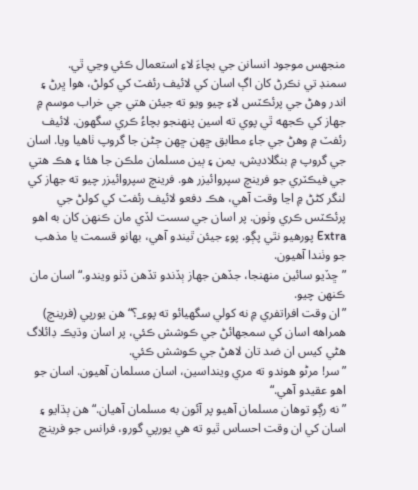منجهس موجود انسانن جي بچاءَ لاءِ استعمال ڪئي وڃي ٿي.
سمنڊ تي نڪرڻ کان اڳ اسان کي لائيف رئفٽ کي کولڻ، هوا ڀرڻ ۽ اندر وهڻ جي پرئڪٽس لاءِ چيو ويو ته جيئن هتي جي خراب موسم ۾ جهاز کي ڪجهه ٿي پوي ته اسين پنهنجو بچاءُ ڪري سگهون. لائيف رئفٽ ۾ وهڻ جي جاءِ مطابق ڇهن ڇهن ڄڻن جا گروپ ٺاهيا ويا. اسان جي گروپ ۾ بنگلاديش، يمن ۽ ٻين مسلمان ملڪن جا هئا ۽ هڪ هتي جي فيڪٽري جو فرينچ سپروائيزر هو. فرينچ سپروائيزر چيو ته جهاز کي لنگر کڻڻ ۾ اڃا وقت آهي، هڪ دفعو لائيف رئفٽ کي کولڻ جي پرئڪٽس ڪري وٺون. پر اسان جي سست لڏي مان ڪنهن کان به اهو Extra پورهيو نٿي پڳو. پوءِ جيئن ٿيندو آهي، بهانو قسمت يا مذهب جو وٺندا آهيون.
”ڇڏيو سائين منهنجا، جڏهن جهاز ٻڏندو تڏهن ڏٺو ويندو.“ اسان مان ڪنهن چيو.
”ان وقت افراتفري ۾ نه کولي سگهيائو ته پوءِ_؟“ هن يورپي (فرينچ) همراهه اسان کي سمجهائڻ جي ڪوشش ڪئي، پر اسان وڌيڪ ڊائلاگ هڻي کيس ان ضد تان لاهڻ جي ڪوشش ڪئي.
”سر! مرڻو هوندو ته مري وينداسين، اسان مسلمان آهيون. اسان جو اهو عقيدو آهي.“
”نه رڳو توهان مسلمان آهيو پر آئون به مسلمان آهيان.“ هن ٻڌايو ۽ اسان کي ان وقت احساس ٿيو ته هي يورپي گورو، فرانس جو فرينچ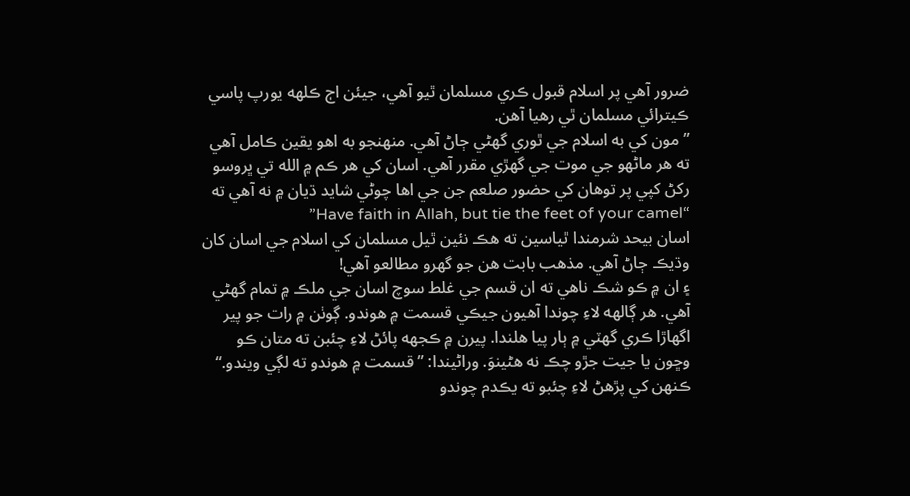ضرور آهي پر اسلام قبول ڪري مسلمان ٿيو آهي، جيئن اڄ ڪلهه يورپ پاسي ڪيترائي مسلمان ٿي رهيا آهن.
”مون کي به اسلام جي ٿوري گهڻي ڄاڻ آهي. منهنجو به اهو يقين ڪامل آهي ته هر ماڻهو جي موت جي گهڙي مقرر آهي. اسان کي هر ڪم ۾ الله تي ڀروسو رکڻ کپي پر توهان کي حضور صلعم جن جي اها چوڻي شايد ڌيان ۾ نه آهي ته “Have faith in Allah, but tie the feet of your camel”
اسان بيحد شرمندا ٿياسين ته هڪ نئين ٿيل مسلمان کي اسلام جي اسان کان وڌيڪ ڄاڻ آهي. مذهب بابت هن جو گهرو مطالعو آهي!
۽ ان ۾ ڪو شڪ ناهي ته ان قسم جي غلط سوچ اسان جي ملڪ ۾ تمام گهڻي آهي. هر ڳالهه لاءِ چوندا آهيون جيڪي قسمت ۾ هوندو. ڳوٺن ۾ رات جو پير اگهاڙا ڪري گهٽي ۾ ٻار پيا هلندا. پيرن ۾ ڪجهه پائڻ لاءِ چئبن ته متان ڪو وڇون يا جيت جڙو چڪ نه هڻينوَ. وراڻيندا: ”قسمت ۾ هوندو ته لڳي ويندو.“
ڪنهن کي پڙهڻ لاءِ چئبو ته يڪدم چوندو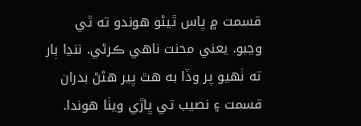قسمت ۾ پاس ٿيڻو هوندو ته ٿي وڃبو. يعني محنت ناهي ڪرڻي. ننڍا ٻار ته ٺهيو پر وڏا به هٿ پير هڻڻ بدران قسمت ۽ نصيب تي ڀاڙي ويٺا هوندا.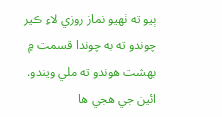ٻيو ته ٺهيو نماز روزي لاءِ ڪير چوندو ته به چوندا قسمت ۾ بهشت هوندو ته ملي ويندو.
ائين جي هجي ها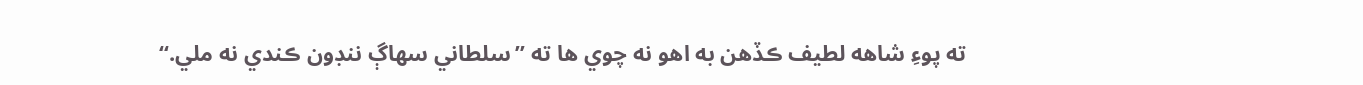ته پوءِ شاهه لطيف ڪڏهن به اهو نه چوي ها ته ”سلطاني سهاڳ ننڊون ڪندي نه ملي.“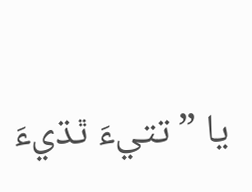يا ”تتيءَ ٿڌيءَ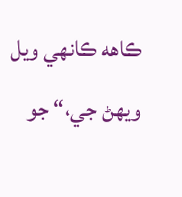ڪاهه ڪانهي ويل ويهڻ جي،“ جو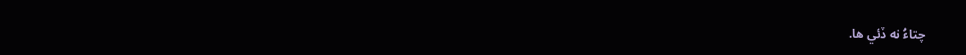چتاءُ نه ڏئي ها.